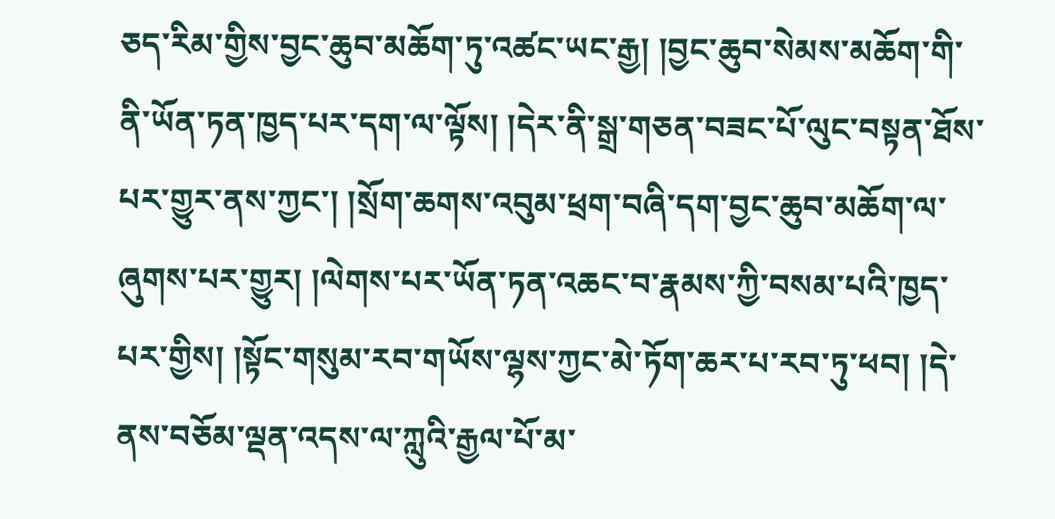ཅད་རིམ་གྱིས་བྱང་ཆུབ་མཆོག་ཏུ་འཚང་ཡང་རྒྱ། །བྱང་ཆུབ་སེམས་མཆོག་གི་ནི་ཡོན་ཏན་ཁྱད་པར་དག་ལ་ལྟོས། །དེར་ནི་སྒྲ་གཅན་བཟང་པོ་ལུང་བསྟན་ཐོས་པར་གྱུར་ནས་ཀྱང་། །སྲོག་ཆགས་འབུམ་ཕྲག་བཞི་དག་བྱང་ཆུབ་མཆོག་ལ་ཞུགས་པར་གྱུར། །ལེགས་པར་ཡོན་ཏན་འཆང་བ་རྣམས་ཀྱི་བསམ་པའི་ཁྱད་པར་གྱིས། །སྟོང་གསུམ་རབ་གཡོས་ལྷས་ཀྱང་མེ་ཏོག་ཆར་པ་རབ་ཏུ་ཕབ། །དེ་ནས་བཅོམ་ལྡན་འདས་ལ་ཀླུའི་རྒྱལ་པོ་མ་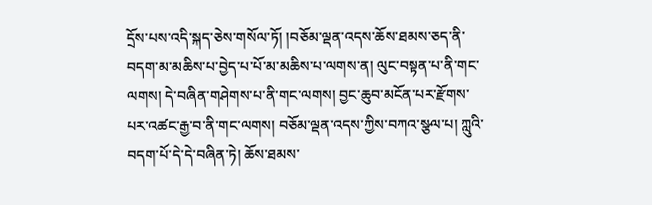དྲོས་པས་འདི་སྐད་ཅེས་གསོལ་ཏོ། །བཅོམ་ལྡན་འདས་ཆོས་ཐམས་ཅད་ནི་བདག་མ་མཆིས་པ་བྱེད་པ་པོ་མ་མཆིས་པ་ལགས་ན། ལུང་བསྟན་པ་ནི་གང་ལགས། དེ་བཞིན་གཤེགས་པ་ནི་གང་ལགས། བྱང་ཆུབ་མངོན་པར་རྫོགས་པར་འཚང་རྒྱ་བ་ནི་གང་ལགས། བཅོམ་ལྡན་འདས་ཀྱིས་བཀའ་སྩལ་པ། ཀླུའི་བདག་པོ་དེ་དེ་བཞིན་ཏེ། ཆོས་ཐམས་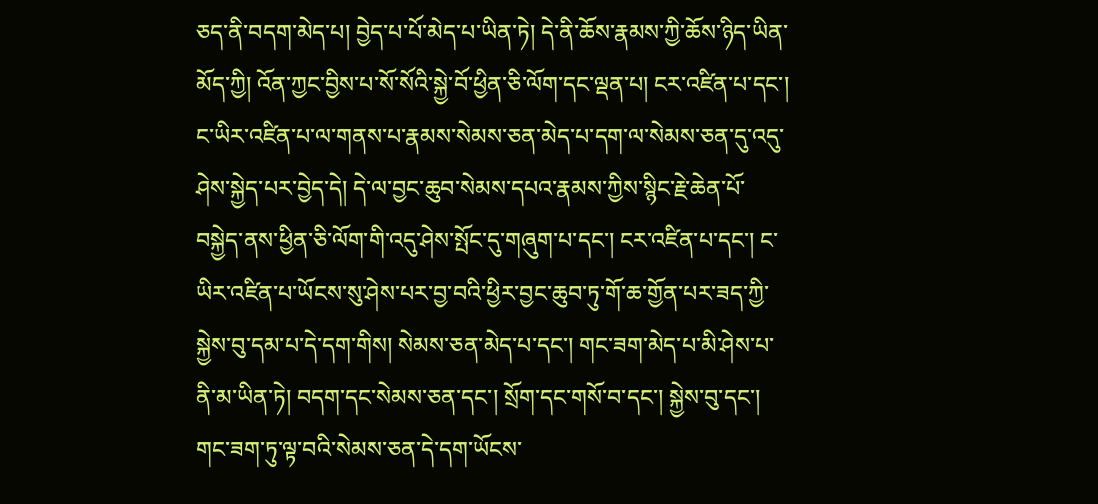ཅད་ནི་བདག་མེད་པ། བྱེད་པ་པོ་མེད་པ་ཡིན་ཏེ། དེ་ནི་ཆོས་རྣམས་ཀྱི་ཆོས་ཉིད་ཡིན་མོད་ཀྱི། འོན་ཀྱང་བྱིས་པ་སོ་སོའི་སྐྱེ་བོ་ཕྱིན་ཅི་ལོག་དང་ལྡན་པ། ངར་འཛིན་པ་དང་། ང་ཡིར་འཛིན་པ་ལ་གནས་པ་རྣམས་སེམས་ཅན་མེད་པ་དག་ལ་སེམས་ཅན་དུ་འདུ་ཤེས་སྐྱེད་པར་བྱེད་དེ། དེ་ལ་བྱང་ཆུབ་སེམས་དཔའ་རྣམས་ཀྱིས་སྙིང་རྗེ་ཆེན་པོ་བསྐྱེད་ནས་ཕྱིན་ཅི་ལོག་གི་འདུ་ཤེས་སྤོང་དུ་གཞུག་པ་དང་། ངར་འཛིན་པ་དང་། ང་ཡིར་འཛིན་པ་ཡོངས་སུ་ཤེས་པར་བྱ་བའི་ཕྱིར་བྱང་ཆུབ་ཏུ་གོ་ཆ་གྱོན་པར་ཟད་ཀྱི་སྐྱེས་བུ་དམ་པ་དེ་དག་གིས། སེམས་ཅན་མེད་པ་དང་། གང་ཟག་མེད་པ་མི་ཤེས་པ་ནི་མ་ཡིན་ཏེ། བདག་དང་སེམས་ཅན་དང་། སྲོག་དང་གསོ་བ་དང་། སྐྱེས་བུ་དང་། གང་ཟག་ཏུ་ལྟ་བའི་སེམས་ཅན་དེ་དག་ཡོངས་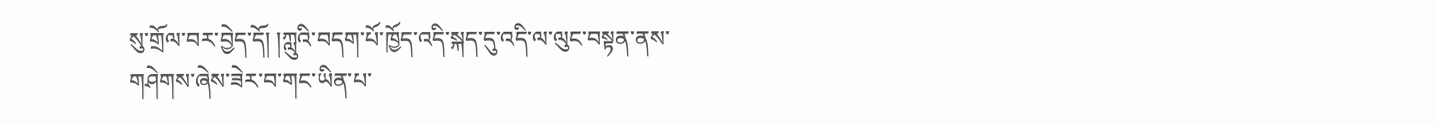སུ་གྲོལ་བར་བྱེད་དོ། །ཀླུའི་བདག་པོ་ཁྱོད་འདི་སྐད་དུ་འདི་ལ་ལུང་བསྟན་ནས་གཤེགས་ཞེས་ཟེར་བ་གང་ཡིན་པ་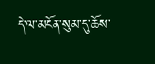དེ་ལ་མངོན་སུམ་དུ་ཆོས་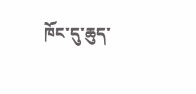ཁོང་དུ་ཆུད་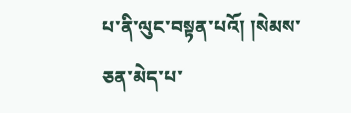པ་ནི་ལུང་བསྟན་པའོ། །སེམས་ཅན་མེད་པ་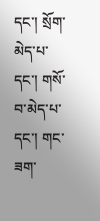དང་། སྲོག་མེད་པ་དང་། གསོ་བ་མེད་པ་དང་། གང་ཟག་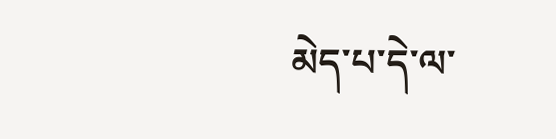མེད་པ་དེ་ལ་